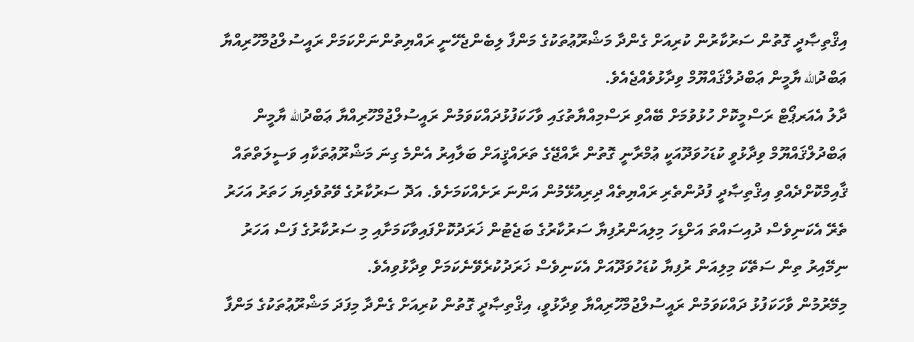އިޤްތިޞާދީ ގޮތުން ސަރުކާރުން ކުރިއަށް ގެންދާ މަޝްރޫޢުތަކުގެ މަންފާ ލިބެންޖެހޭނީ ރައްޔިތުންނަށްކަމަށް ރައީސުލްޖުމްހޫރިއްޔާ ޢަބްދުالله ޔާމީން ޢަބްދުލްޤައްޔޫމް ވިދާޅުވެއްޖެއެވެ.
ދާލު އެއަރޕޯޓް ރަސްމީކޮށް ހުޅުވުމަށް ބޭއްވި ރަސްމިއްޔާތުގައި ވާހަކަފުޅުދައްކަވަމުން ރައީސުލްޖުމްހޫރިއްޔާ ޢަބްދުالله ޔާމީން ޢަބްދުލްޤައްޔޫމް ވިދާޅުވީ ކުޑަހުވަދޫއަކީ ޢުމްރާނީ ގޮތުން ރާއްޖޭގެ ތަރައްޤީއަށް ބަލާއިރު އެންމެ ގިނަ މަޝްރޫޢުތަކާއި ވަސީލަތްތައް ޤާއިމްކޮށްދެއްވި އިޤްތިޞާދީ ފުދުންތެރި ރައްޔިތެއް ދިރިއުޅޭމުން އަންނަ ރަށެއްކަމަށެވެ. އަދޮ ސަރުކާރުގެ ވޭތުވެދިޔަ ހަތަރު އަހަރު ތެރޭ އެކަނިވެސް ދުއިސައްތަ އަށްޑިހަ މިލިއަންރުފިޔާ ސަރުކާރުގެ ބަޖެޓުން ޚަރަދުކޮށްފައިވާކަމަށާއި މި ސަރުކާރުގެ ފަސް އަހަރު ނިމޭއިރު ތިން ސަތޭކަ މިލިއަން ރުފިޔާ ކުޑަހުވަދޫއަށް އެކަނިވެސް ޚަރަދުކުރެވޭނެކަމަށް ވިދާޅުވިއެވެ.
މިމޭރުމުން ވާހަކަފުޅު ދައްކަވަމުން ރައީސުލްޖުމްހޫރިއްޔާ ވިދާޅުވީ، އިޤްތިޞާދީ ގޮތުން ކުރިއަށް ގެންދާ މިފަދަ މަޝްރޫޢުތަކުގެ މަންފާ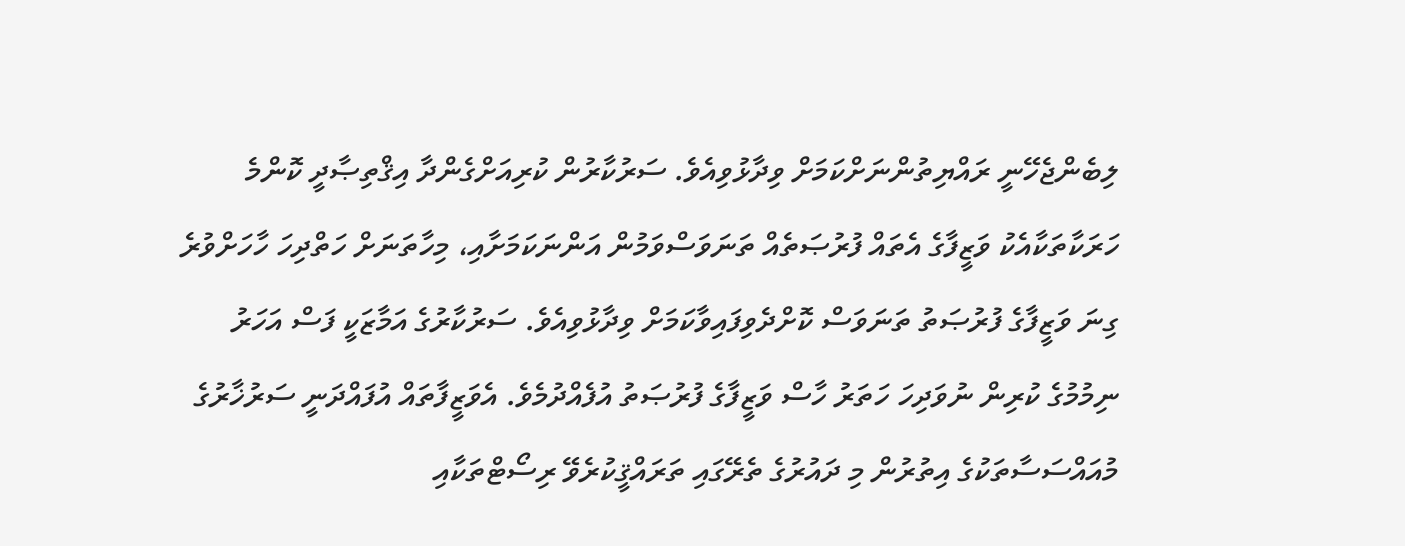ލިބެންޖެހޭނީ ރައްޔިތުންނަށްކަމަށް ވިދާޅުވިއެވެ. ސަރުކާރުން ކުރިއަށްގެންދާ އިޤްތިޞާދީ ކޮންމެ ހަރަކާތަކާއެކު ވަޒީފާގެ އެތައް ފުރުޞަތެއް ތަނަވަސްވަމުން އަންނަކަމަށާއި، މިހާތަނަށް ހަތްދިހަ ހާހަށްވުރެ ގިނަ ވަޒީފާގެ ފުރުޞަތު ތަނަވަސް ކޮށްދެވިފައިވާކަމަށް ވިދާޅުވިއެވެ. ސަރުކާރުގެ އަމާޒަކީ ފަސް އަހަރު ނިމުމުގެ ކުރިން ނުވަދިހަ ހަތަރު ހާސް ވަޒީފާގެ ފުރުޞަތު އުފެއްދުމެވެ. އެވަޒީފާތައް އުފައްދަނީ ސަރުޚާރުގެ މުއައްސަސާތަކުގެ އިތުރުން މި ދައުރުގެ ތެރޭގައި ތަރައްޤީކުރެވޭ ރިސޯޓްތަކާއި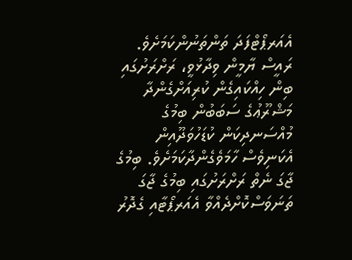އެއަރޕޯޓްފަދަ ތަންތަނުންކަމަށެވެ.
ރައީސް ޔާމީން ވިދާޅުވީ، ރަށްރަށުގައި ބިން ހިއްކައިގެން ކުރިއަށްގެންދާ މަޝްރޫޢުގެ ސަބަބުން ބިމުގެ މުއްސަނދިކަން ކުޑަހުވަދޫއިން އެކަނިވެސް ހާމަވެގެންދާކަމަށެވެ. ބިމުގެ ޖާގަ ނެތް ރަށްރަށުގައި ބިމުގެ ޖާގަ ތަނަވަސްކޮށްދެއްވާ އެއަރޕޯޓާއި ގެދޮރު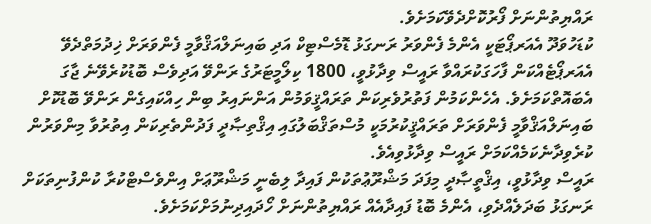ރައްޔިތުންނަށް ފޯރުކޮށްދެވޭކަމަށެވެ.
ކުޑަހުވަދޫ އެއަރޕޯޓަކީ އެންމެ ފެންވަރު ރަނގަޅު ޑޮމެސްޓިކް އަދި ބައިނަލްއަޤްވާމީ ފެންވަރަށް ޚިދުމަތްދެވޭ އެއަރޕޯޓެއްކަން ފާހަގަކުރައްވާ ރައީސް ވިދާޅުވީ، 1800 ކިލޯމީޓަރުގެ ރަންވޭ އަދިވެސް ބޮޑުކުރެވޭނެ ޖާގަ އެބައޮތްކަމަށެވެ. އެހެންކަމުން ފަތުރުވެރިކަން ތަރައްޤީވަމުން އަންނައިރު ބިން ހިއްކައިގެން ރަންވޭ ބޮޑުކޮށް ބައިނަލްއަޤްވާމީ ފެންވަރަށް ތަރައްޤީކުރުމަކީ މުސްތަޤްބަލުގައި އިޤްތިޞާދީ ފަދުންތެރިކަން އިތުރުވާ މިންވަރުން ކުރެވިދާނެކަމެއްކަމަށް ރައީސް ވިދާޅުވިއެވެ.
ރައީސް ވިދާޅުވީ، އިޤްތީޞާދީ މިފަދަ މަޝްރޫޢުތަކުން ފައިދާ ލިބެނީ މަޝްރޫޢަށް އިންވެސްޓްކުރާ ކުންފުނިތަކަށް ރަނގަޅު ބަދަލެއްދެވި، އެންމެ ބޮޑު ފައިދާއެއް ރައްޔިތުންނަށް ހޯދައިދިނުމަށްކަމަށެވެ.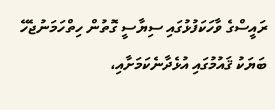ރައީސްގެ ވާހަކަފުޅުގައި ސިޔާސީ ގޮތުން ހިތްހަމަނުޖެހޭ ބަޔަކު ޤައުމުގައި އުޅެދާނެކަމަށާއި،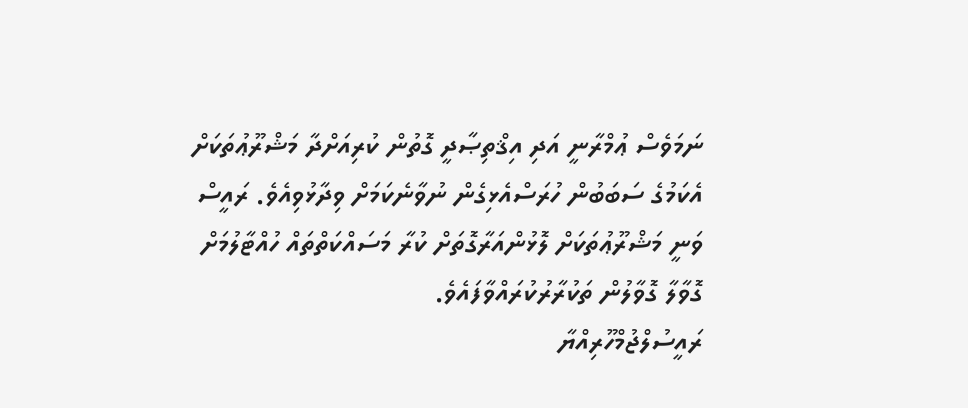ނަމަވެސް ޢުމްރާނީ އަދި އިޤްތިޞާދީ ގޮތުން ކުރިއަށްދާ މަޝްރޫޢުތަކަށް އެކަމުގެ ސަބަބުން ހުރަސްއެޅިގެން ނުވާނެކަމަށް ވިދާޅުވިއެވެ. ރައީސް ވަނީ މަޝްރޫޢުތަކަށް ލޮޅުންއަރާގޮތަށް ކުރާ މަސައްކަތްތައް ހުއްޓާލުމަށް ގޮވާލާ ގޮވާލުން ތަކުރާރުކުރައްވާފައެވެ.
ރައީސުލްޖުމްހޫރިއްޔާ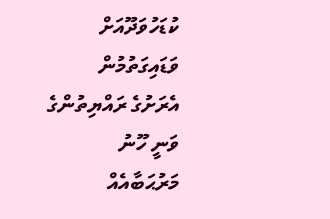ކުޑަހުވަދޫއަށް ވަޑައިގަތުމުން އެރަށުގެ ރައްޔިތުންގެ ވަނީ ހޫނު މަރުޙަބާއެއް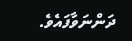ދަންނަވާފައެވެ.